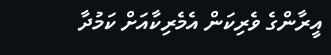އީރާންގެ ވެރިކަން އެމެރިކާއަށް ކަމުދާ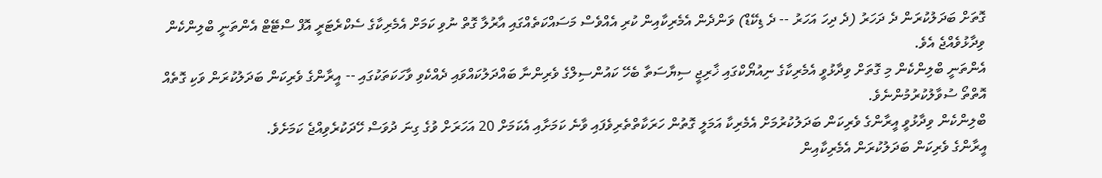ގޮތަށް ބަދަލުކުރަން ދެ ދަހަރު (ދެ ދިހަ އަހަރު -- ދެ ޑިކޭޑް) ވަންދެން އެމެރިކާއިން ކުރި އެއްވެސް މަސައްކަތެއްގައި އާރުލާ ގޮތް ނުވި ކަމަށް އެމެރިކާގެ ސެކްރެޓަރީ އޮފް ސްޓޭޓް އެންތަނީ ބްލިންކެން ވިދާޅުވެއްޖެ އެވެ.
އެންތަނީ ބްލިންކެން މި ގޮތަށް ވިދާޅުވީ އެމެރިކާގެ ނިއުޔޯކްގައި ޚާރިޖީ ސިޔާސަތާ ބެހޭ ކައުންސިލްގެ ވެރިންނާ ބައްދަލުކައްވައި ދެއްކެވި ވާހަކަތަކުގައި -- އީރާންގެ ވެރިކަން ބަދަލުކުރަން ވަކި ގޮތެއް އޮތްތޯ ސުވާލުކުރުމުންނެވެ.
ބްލިންކެން ވިދާޅުވީ އީރާންގެ ވެރިކަން ބަދަލުކުރުމަށް އެމެރިކާ އަމަލީ ގޮތުން ހަރަކާތްތެރިވެފައި ވާނެ ކަމަށާއި އެކަމަށް 20 އަހަރަށް ވުގެ ގިނަ ދުވަސް ހޭދަކުރެވިއްޖެ ކަމަށެވެ.
އީރާންގެ ވެރިކަން ބަދަލުކުރަން އެމެރިކާއިން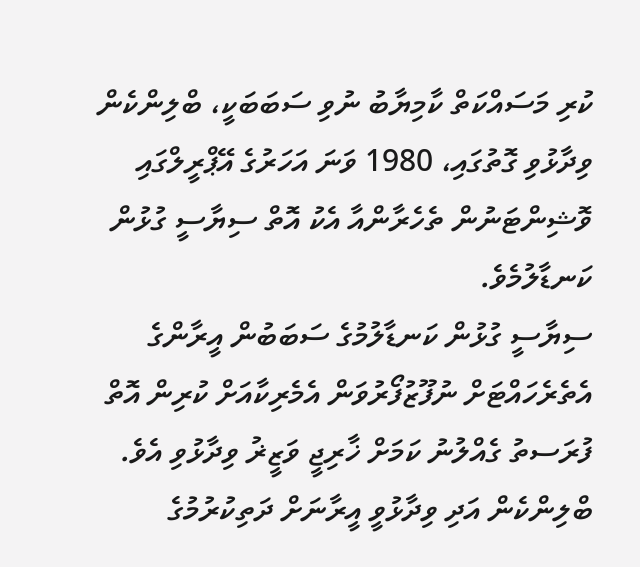ކުރި މަސައްކަތް ކާމިޔާބު ނުވި ސަބަބަކީ، ބްލިންކެން ވިދާޅުވި ގޮތުގައި، 1980 ވަނަ އަހަރުގެ އޭޕްރީލްގައި ވޮޝިންޓަނުން ތެހެރާންއާ އެކު އޮތް ސިޔާސީ ގުޅުން ކަނޑާލުމެވެ.
ސިޔާސީ ގުޅުން ކަނޑާލުމުގެ ސަބަބުން އީރާންގެ އެތެރެހައްޓަށް ނުފޫޒުފޯރުވަން އެމެރިކާއަށް ކުރިން އޮތް ފުރަސތު ގެއްލުނު ކަމަށް ޚާރިޖީ ވަޒީޜު ވިދާޅުވި އެވެ.
ބްލިންކެން އަދި ވިދާޅުވީ އީރާނަށް ދަތިކުރުމުގެ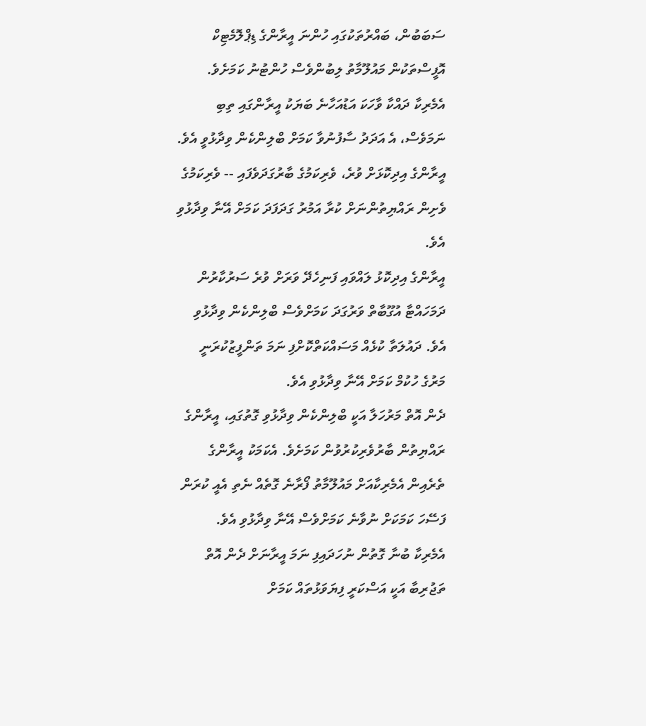ސަބަބުން، ބައްރުތަކުގައި ހުންނަ އީރާންގެ ޑިޕްލޮމެޓިކް އޮފީސްތަކުން މައުލޫމާތު ލިބުންވެސް ހުންޓުނު ކަމަށެވެ.
އެމެރިކާ ދައްކާ ވާހަކަ އަޑުއަހާނެ ބަޔަކު އީރާންގައި ތިބި ނަމަވެސް، އެ އަދަދު ސާފުނުވާ ކަމަށް ބްލިންކެން ވިދާޅުވީ އެވެ. އީރާންގެ އިދިކޮޅަށް ވުރެ، ވެރިކަމުގެ ބާރުގަދަވެފައި -- ވެރިކަމުގެ ވެށިން ރައްޔިތުންނަށް ކުރާ އަމުރު ގަދަފަދަ ކަމަށް އޭނާ ވިދާޅުވި އެވެ.
އީރާންގެ އިދިކޮޅު ލައްވައި ފަނިހެދޭ ވަރަށް ވުރެ ސަރުކާރުން ދަމަހައްޓާ އުގޫބާތް ވަރުގަދަ ކަމަށްވެސް ބްލިންކެން ވިދާޅުވި އެވެ. ދައުލަތާ ކުޅެއް މަސައްކަތްކޮށްފި ނަމަ ތަންފީޒުކުރަނީ މަރުގެ ހުކުމް ކަމަށް އޭނާ ވިދާޅުވި އެވެ.
ދެން އޮތް މަރުހަލާ އަކީ ބްލިންކެން ވިދާޅުވި ގޮތުގައި، އީރާންގެ ރައްޔިތުން ބާރުވެރިކުރުވުން ކަމަށެވެ. އެކަމަކު އީރާންގެ ތެރެއިން އެމެރިކާއަށް މައުލޫމާތު ފޯރާނެ ގޮތެއް ނެތި އެއީ ކުރަން ފަސޭހަ ކަމަކަށް ނުވާނެ ކަމަށްވެސް އޭނާ ވިދާޅުވި އެވެ.
އެމެރިކާ ބުނާ ގޮތުން ނުހަދައިފި ނަމަ އީރާނަށް ދެން އޮތް ތަޖުރިބާ އަކީ އަސްކަރީ ފިޔަވަޅުތައް ކަމަށް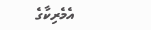އެމެރިކާގެ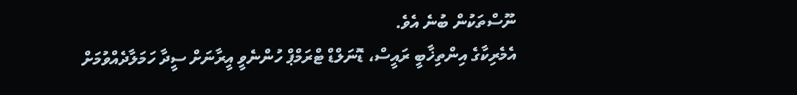ނޫސްތަކުން ބުނެ އެވެ.
އެމެރިކާގެ އިންތިޚާބީ ރައީސް، ޑޮނަލްޑް ޓްރަމްޕް ހުންނެވީ އީރާނަށް ސީދާ ހަމަލާދެއްވުމަށް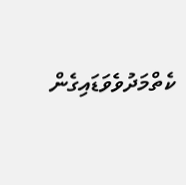ކެތްމަދުވެވަޑައިގެން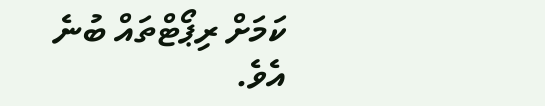ކަމަށް ރިޕޯޓްތައް ބުނެ އެވެ.